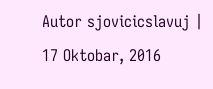Autor sjovicicslavuj |
17 Oktobar, 2016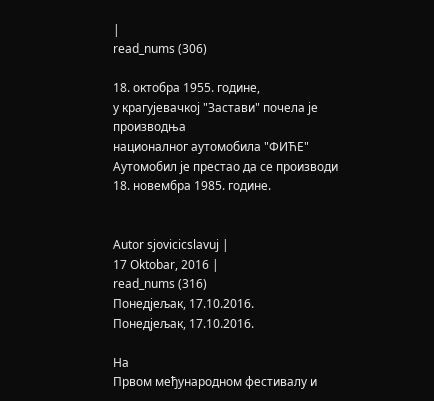|
read_nums (306)

18. октобра 1955. године,
у крагујевачкој "Застави" почела је производња
националног аутомобила "ФИЋЕ"
Аутомобил је престао да се производи
18. новембра 1985. године.


Autor sjovicicslavuj |
17 Oktobar, 2016 |
read_nums (316)
Понедјељак, 17.10.2016.
Понедјељак, 17.10.2016.

На
Првом међународном фестивалу и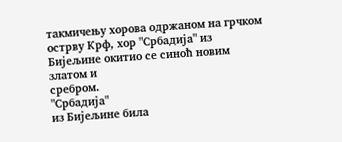такмичењу хорова одржаном на грчком
острву Крф, хор "Србадија" из Бијељине окитио се синоћ новим златом и
сребром.
"Србадија"
из Бијељине била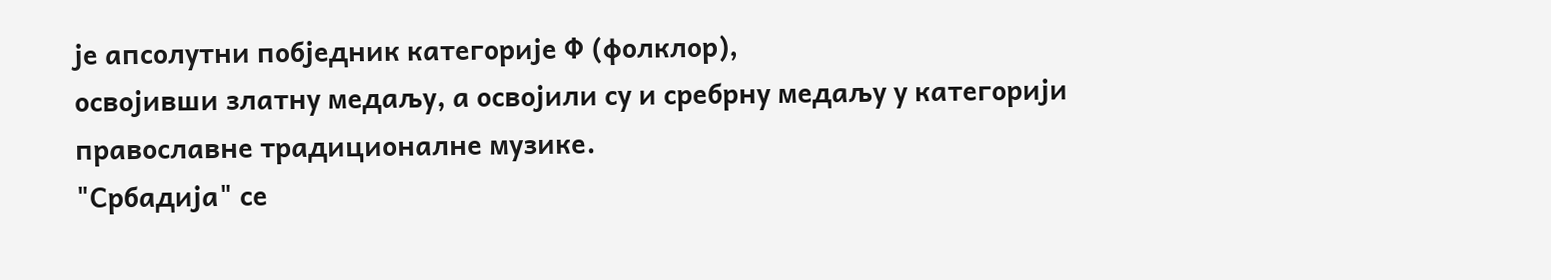је апсолутни побједник категорије Ф (фолклор),
освојивши златну медаљу, а освојили су и сребрну медаљу у категорији
православне традиционалне музике.
"Србадија" се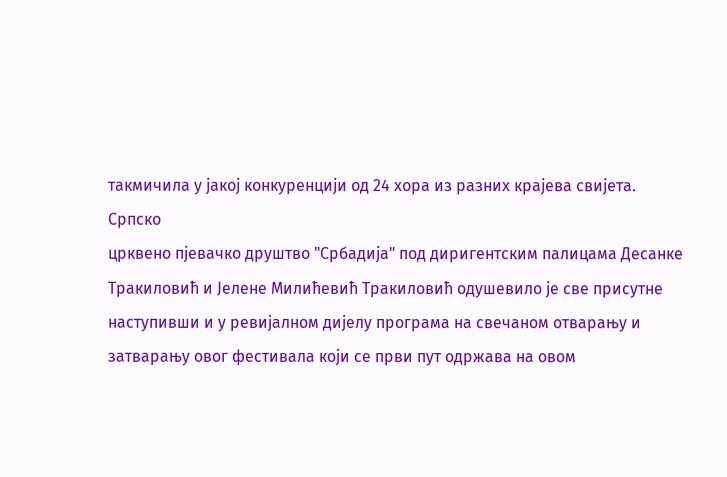такмичила у јакој конкуренцији од 24 хора из разних крајева свијета.
Српско
црквено пјевачко друштво "Србадија" под диригентским палицама Десанке
Тракиловић и Јелене Милићевић Тракиловић одушевило је све присутне
наступивши и у ревијалном дијелу програма на свечаном отварању и
затварању овог фестивала који се први пут одржава на овом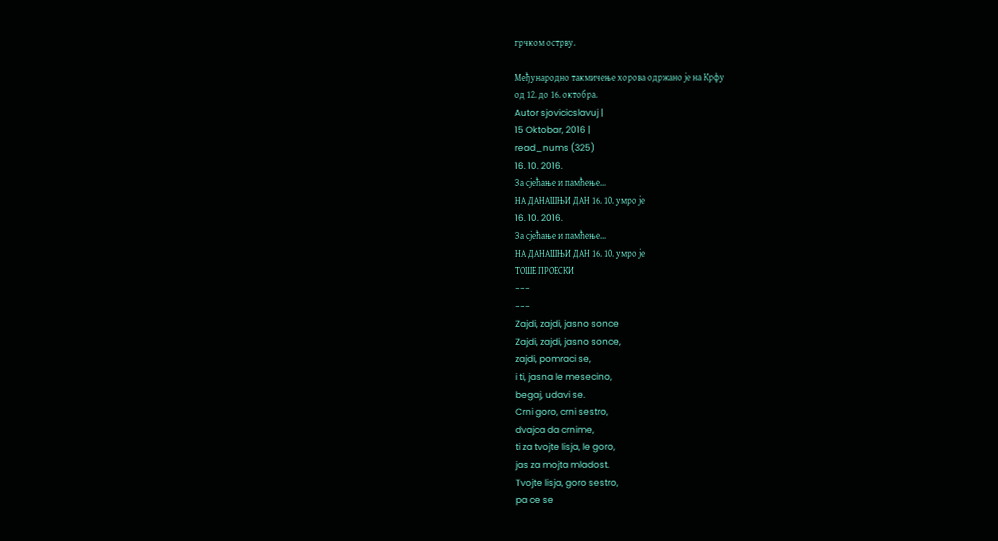грчком острву.

Међународно такмичење хорова одржано је на Крфу
од 12. до 16. октобра.
Autor sjovicicslavuj |
15 Oktobar, 2016 |
read_nums (325)
16. 10. 2016.
За сјећање и памћење...
НА ДАНАШЊИ ДАН 16. 10. умро је
16. 10. 2016.
За сјећање и памћење...
НА ДАНАШЊИ ДАН 16. 10. умро је
ТОШЕ ПРОЕСКИ
---
---
Zajdi, zajdi, jasno sonce
Zajdi, zajdi, jasno sonce,
zajdi, pomraci se,
i ti, jasna le mesecino,
begaj, udavi se.
Crni goro, crni sestro,
dvajca da crnime,
ti za tvojte lisja, le goro,
jas za mojta mladost.
Tvojte lisja, goro sestro,
pa ce se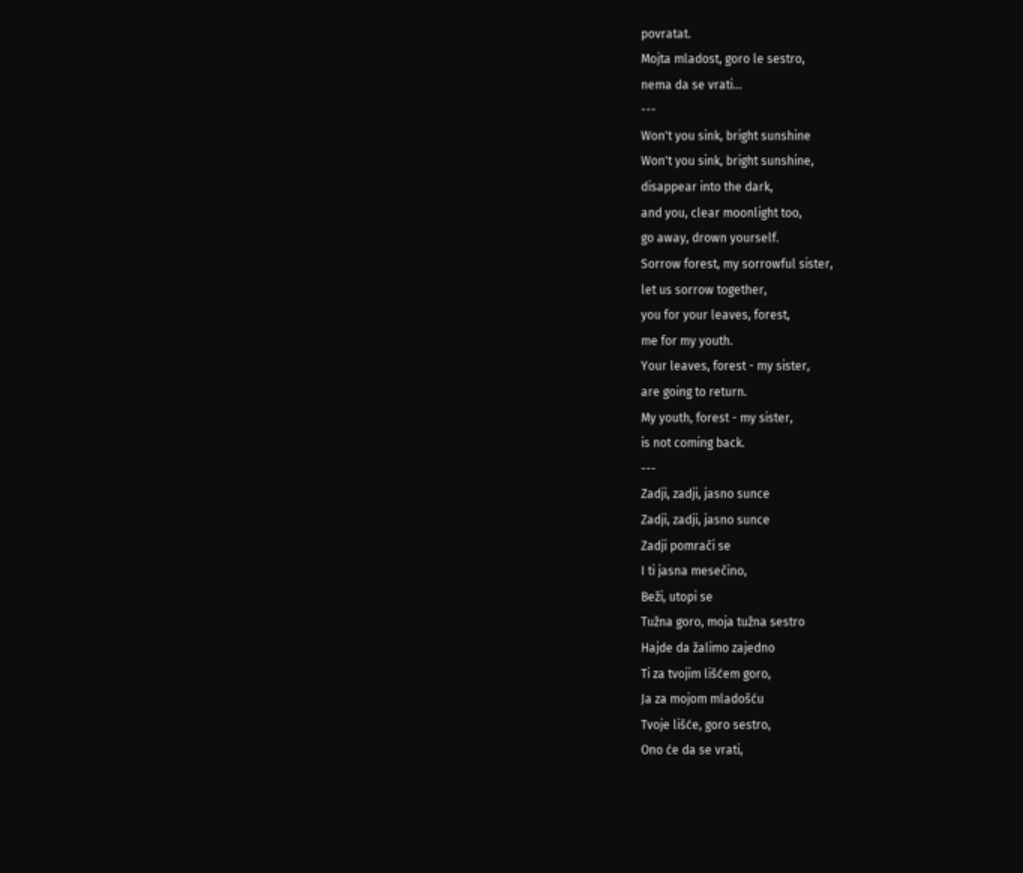povratat.
Mojta mladost, goro le sestro,
nema da se vrati...
---
Won't you sink, bright sunshine
Won't you sink, bright sunshine,
disappear into the dark,
and you, clear moonlight too,
go away, drown yourself.
Sorrow forest, my sorrowful sister,
let us sorrow together,
you for your leaves, forest,
me for my youth.
Your leaves, forest - my sister,
are going to return.
My youth, forest - my sister,
is not coming back.
---
Zadji, zadji, jasno sunce
Zadji, zadji, jasno sunce
Zadji pomrači se
I ti jasna mesečino,
Beži, utopi se
Tužna goro, moja tužna sestro
Hajde da žalimo zajedno
Ti za tvojim lišćem goro,
Ja za mojom mladošću
Tvoje lišće, goro sestro,
Ono će da se vrati,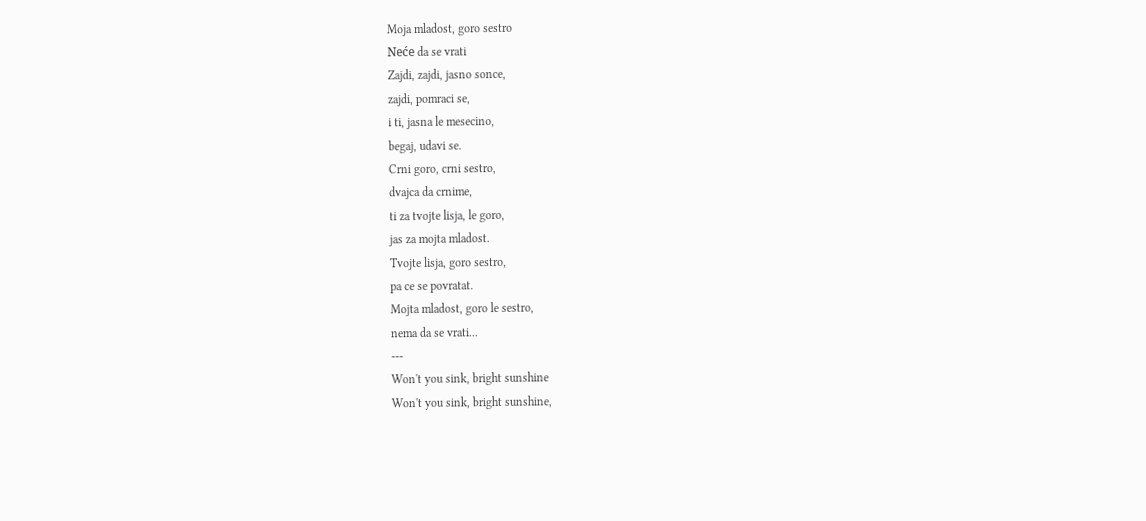Moja mladost, goro sestro
Neće da se vrati
Zajdi, zajdi, jasno sonce,
zajdi, pomraci se,
i ti, jasna le mesecino,
begaj, udavi se.
Crni goro, crni sestro,
dvajca da crnime,
ti za tvojte lisja, le goro,
jas za mojta mladost.
Tvojte lisja, goro sestro,
pa ce se povratat.
Mojta mladost, goro le sestro,
nema da se vrati...
---
Won't you sink, bright sunshine
Won't you sink, bright sunshine,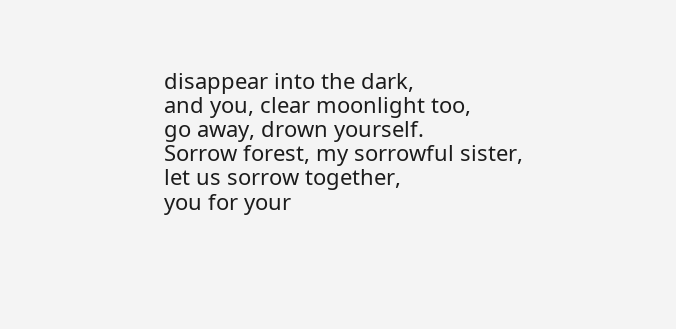disappear into the dark,
and you, clear moonlight too,
go away, drown yourself.
Sorrow forest, my sorrowful sister,
let us sorrow together,
you for your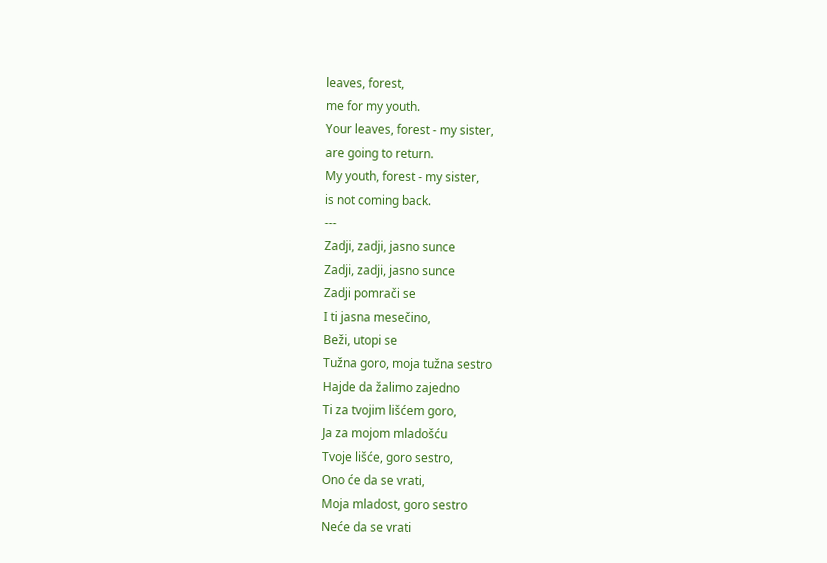leaves, forest,
me for my youth.
Your leaves, forest - my sister,
are going to return.
My youth, forest - my sister,
is not coming back.
---
Zadji, zadji, jasno sunce
Zadji, zadji, jasno sunce
Zadji pomrači se
I ti jasna mesečino,
Beži, utopi se
Tužna goro, moja tužna sestro
Hajde da žalimo zajedno
Ti za tvojim lišćem goro,
Ja za mojom mladošću
Tvoje lišće, goro sestro,
Ono će da se vrati,
Moja mladost, goro sestro
Neće da se vrati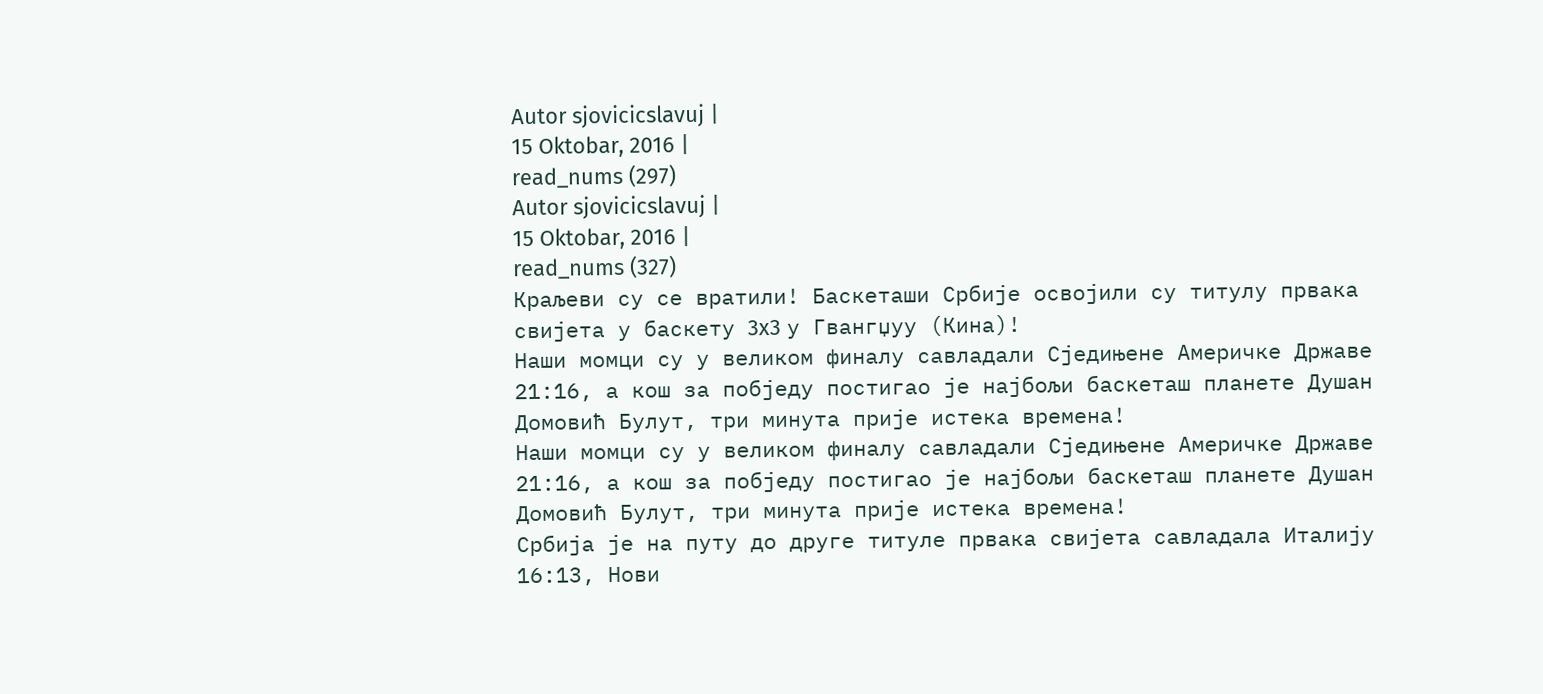Autor sjovicicslavuj |
15 Oktobar, 2016 |
read_nums (297)
Autor sjovicicslavuj |
15 Oktobar, 2016 |
read_nums (327)
Краљеви су се вратили! Баскеташи Србије освојили су титулу првака свијета у баскету 3x3 у Гвангџуу (Кина)!
Наши момци су у великом финалу савладали Сједињене Америчке Државе 21:16, а кош за побједу постигао је најбољи баскеташ планете Душан Домовић Булут, три минута прије истека времена!
Наши момци су у великом финалу савладали Сједињене Америчке Државе 21:16, а кош за побједу постигао је најбољи баскеташ планете Душан Домовић Булут, три минута прије истека времена!
Србија је на путу до друге титуле првака свијета савладала Италију 16:13, Нови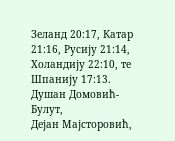Зеланд 20:17, Катар 21:16, Русију 21:14, Холандију 22:10, те Шпанију 17:13.
Душан Домовић-Булут,
Дејан Мајсторовић,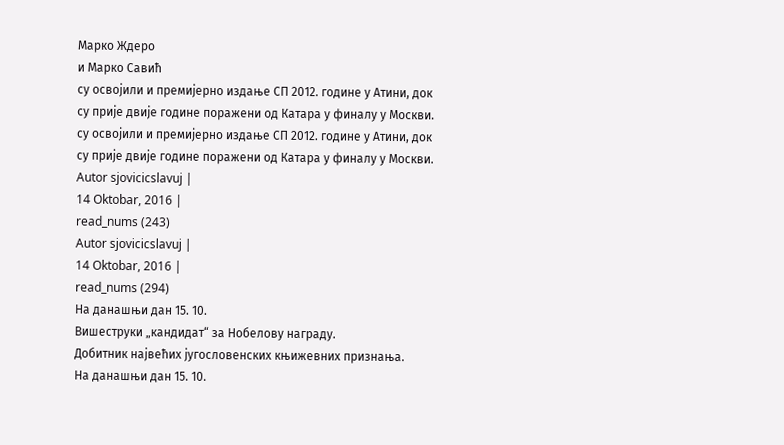Марко Ждеро
и Марко Савић
су освојили и премијерно издање СП 2012. године у Атини, док су прије двије године поражени од Катара у финалу у Москви.
су освојили и премијерно издање СП 2012. године у Атини, док су прије двије године поражени од Катара у финалу у Москви.
Autor sjovicicslavuj |
14 Oktobar, 2016 |
read_nums (243)
Autor sjovicicslavuj |
14 Oktobar, 2016 |
read_nums (294)
На данашњи дан 15. 10.
Вишеструки „кандидат“ за Нобелову награду.
Добитник највећих југословенских књижевних признања.
На данашњи дан 15. 10.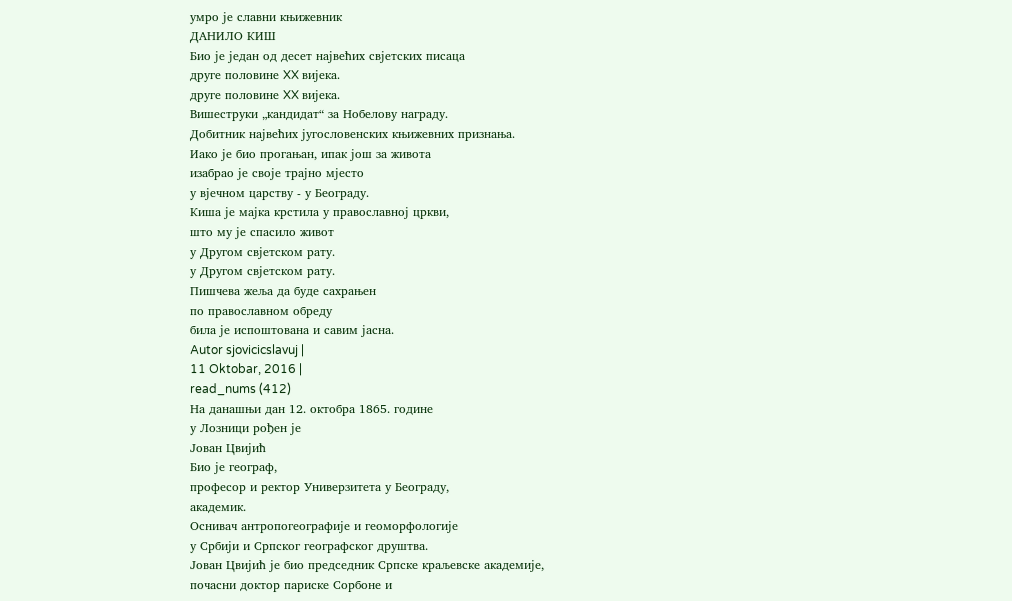умро је славни књижевник
ДАНИЛО КИШ
Био је један од десет највећих свјетских писаца
друге половине XX вијека.
друге половине XX вијека.
Вишеструки „кандидат“ за Нобелову награду.
Добитник највећих југословенских књижевних признања.
Иако је био прогањан, ипак још за живота
изабрао је своје трајно мјесто
у вјечном царству - у Београду.
Киша је мајка крстила у православној цркви,
што му је спасило живот
у Другом свјетском рату.
у Другом свјетском рату.
Пишчева жеља да буде сахрањен
по православном обреду
била је испоштована и савим јасна.
Autor sjovicicslavuj |
11 Oktobar, 2016 |
read_nums (412)
На данашњи дан 12. октобра 1865. године
у Лозници рођен је
Јован Цвијић
Био је географ,
професор и ректор Универзитета у Београду,
академик.
Оснивач антропогеографије и геоморфологије
у Србији и Српског географског друштва.
Јован Цвијић је био председник Српске краљевске академије,
почасни доктор париске Сорбоне и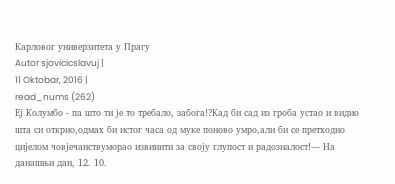Карловог универзитета у Прагу
Autor sjovicicslavuj |
11 Oktobar, 2016 |
read_nums (262)
Еј Колумбо - па што ти је то требало, забога!?Кад би сад из гроба устао и видио шта си открио,одмах би истог часа од муке поново умро,али би се претходно цијелом човјечанствуморао извинити за своју глупост и радозналост!--- На данашњи дан, 12. 10.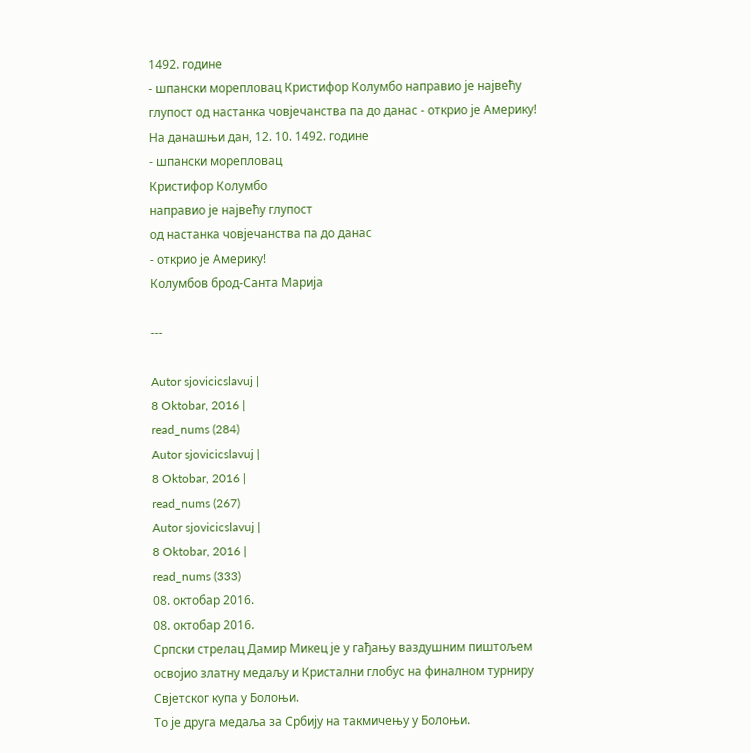1492. године
- шпански морепловац Кристифор Колумбо направио је највећу глупост од настанка човјечанства па до данас - открио је Америку!
На данашњи дан, 12. 10. 1492. године
- шпански морепловац
Кристифор Колумбо
направио је највећу глупост
од настанка човјечанства па до данас
- открио је Америку!
Колумбов брод-Санта Марија

---

Autor sjovicicslavuj |
8 Oktobar, 2016 |
read_nums (284)
Autor sjovicicslavuj |
8 Oktobar, 2016 |
read_nums (267)
Autor sjovicicslavuj |
8 Oktobar, 2016 |
read_nums (333)
08. октобар 2016.
08. октобар 2016.
Српски стрелац Дамир Микец је у гађању ваздушним пиштољем освојио златну медаљу и Кристални глобус на финалном турниру Свјетског купа у Болоњи.
То је друга медаља за Србију на такмичењу у Болоњи.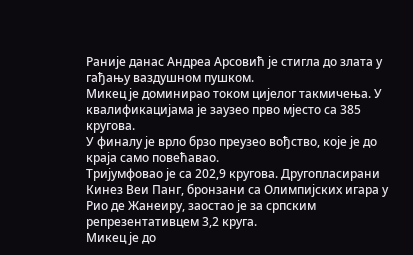Раније данас Андреа Арсовић је стигла до злата у гађању ваздушном пушком.
Микец је доминирао током цијелог такмичења. У квалификацијама је заузео прво мјесто са 385 кругова.
У финалу је врло брзо преузео вођство, које је до краја само повећавао.
Тријумфовао је са 202,9 кругова. Другопласирани Кинез Веи Панг, бронзани са Олимпијских игара у Рио де Жанеиру, заостао је за српским репрезентативцем 3,2 круга.
Микец је до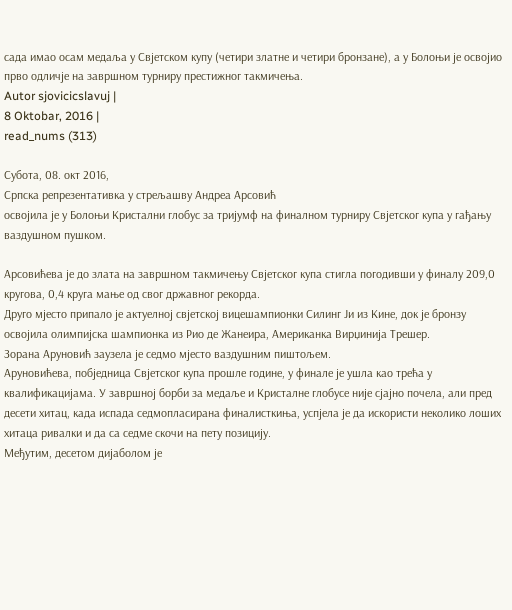сада имао осам медаља у Свјетском купу (четири златне и четири бронзане), а у Болоњи је освојио прво одличје на завршном турниру престижног такмичења.
Autor sjovicicslavuj |
8 Oktobar, 2016 |
read_nums (313)

Субота, 08. окт 2016,
Српска репрезентативка у стрељашву Андреа Арсовић
освојила је у Болоњи Кристални глобус за тријумф на финалном турниру Свјетског купа у гађању ваздушном пушком.

Арсовићева је до злата на завршном такмичењу Свјетског купа стигла погодивши у финалу 209,0 кругова, 0,4 круга мање од свог државног рекорда.
Друго мјесто припало је актуелној свјетској вицешампионки Силинг Ји из Кине, док је бронзу освојила олимпијска шампионка из Рио де Жанеира, Американка Вирџинија Трешер.
Зорана Аруновић заузела је седмо мјесто ваздушним пиштољем.
Аруновићева, побједница Свјетског купа прошле године, у финале је ушла као трећа у квалификацијама. У завршној борби за медаље и Кристалне глобусе није сјајно почела, али пред десети хитац, када испада седмопласирана финалисткиња, успјела је да искористи неколико лоших хитаца ривалки и да са седме скочи на пету позицију.
Међутим, десетом дијаболом је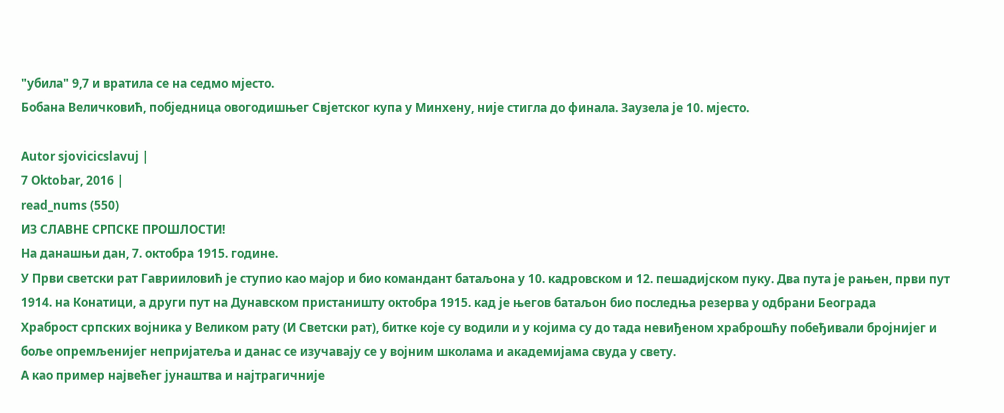"убила" 9,7 и вратила се на седмо мјесто.
Бобана Величковић, побједница овогодишњег Свјетског купа у Минхену, није стигла до финала. Заузела је 10. мјесто.

Autor sjovicicslavuj |
7 Oktobar, 2016 |
read_nums (550)
ИЗ СЛАВНЕ СРПСКЕ ПРОШЛОСТИ!
На данашњи дан, 7. октобра 1915. године.
У Први светски рат Гаврииловић је ступио као мајор и био командант батаљона у 10. кадровском и 12. пешадијском пуку. Два пута је рањен, први пут 1914. на Конатици, а други пут на Дунавском пристаништу октобра 1915. кад је његов батаљон био последња резерва у одбрани Београда
Храброст српских војника у Великом рату (И Светски рат), битке које су водили и у којима су до тада невиђеном храброшћу побеђивали бројнијег и боље опремљенијег непријатеља и данас се изучавају се у војним школама и академијама свуда у свету.
А као пример највећег јунаштва и најтрагичније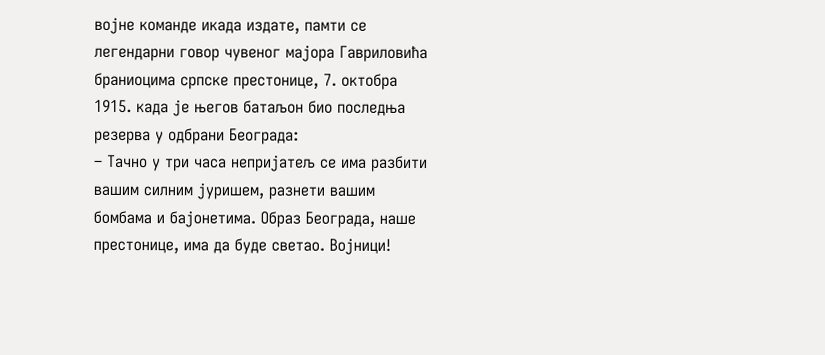војне команде икада издате, памти се легендарни говор чувеног мајора Гавриловића браниоцима српске престонице, 7. октобра 1915. када је његов батаљон био последња резерва у одбрани Београда:
– Тачно у три часа непријатељ се има разбити вашим силним јуришем, разнети вашим бомбама и бајонетима. Образ Београда, наше престонице, има да буде светао. Војници!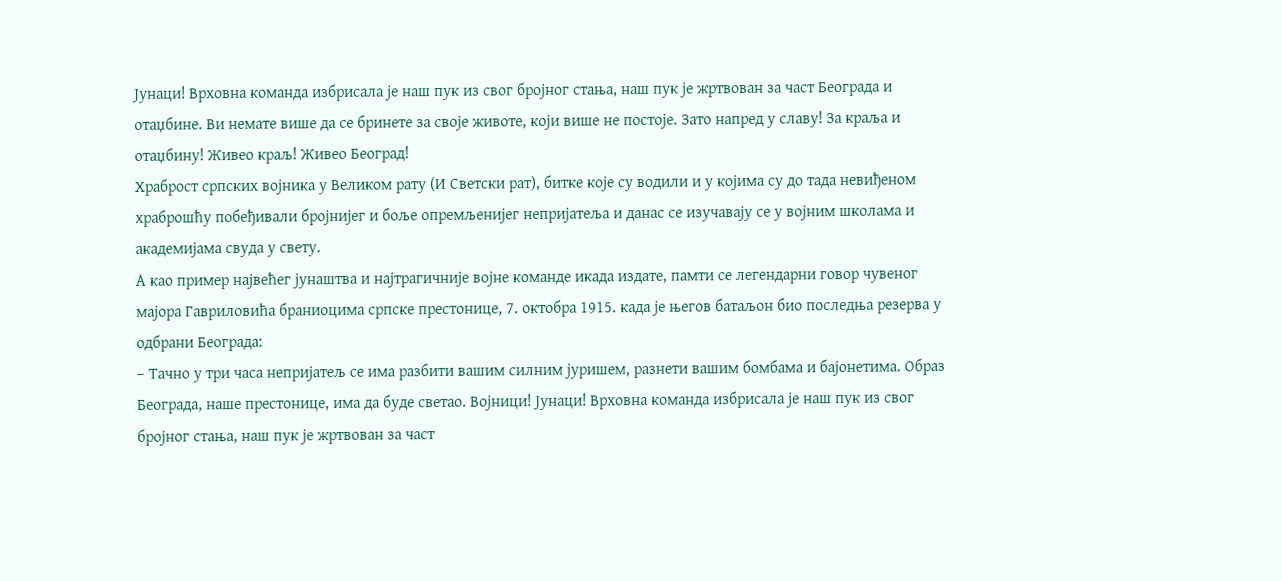Јунаци! Врховна команда избрисала је наш пук из свог бројног стања, наш пук је жртвован за част Београда и отаџбине. Ви немате више да се бринете за своје животе, који више не постоје. Зато напред у славу! За краља и отаџбину! Живео краљ! Живео Београд!
Храброст српских војника у Великом рату (И Светски рат), битке које су водили и у којима су до тада невиђеном храброшћу побеђивали бројнијег и боље опремљенијег непријатеља и данас се изучавају се у војним школама и академијама свуда у свету.
А као пример највећег јунаштва и најтрагичније војне команде икада издате, памти се легендарни говор чувеног мајора Гавриловића браниоцима српске престонице, 7. октобра 1915. када је његов батаљон био последња резерва у одбрани Београда:
– Тачно у три часа непријатељ се има разбити вашим силним јуришем, разнети вашим бомбама и бајонетима. Образ Београда, наше престонице, има да буде светао. Војници! Јунаци! Врховна команда избрисала је наш пук из свог бројног стања, наш пук је жртвован за част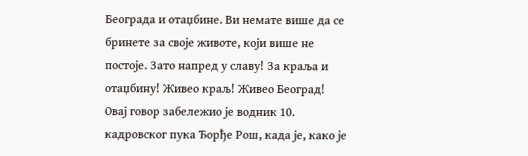Београда и отаџбине. Ви немате више да се бринете за своје животе, који више не постоје. Зато напред у славу! За краља и отаџбину! Живео краљ! Живео Београд!
Овај говор забележио је водник 10. кадровског пука Ђорђе Рош, када је, како је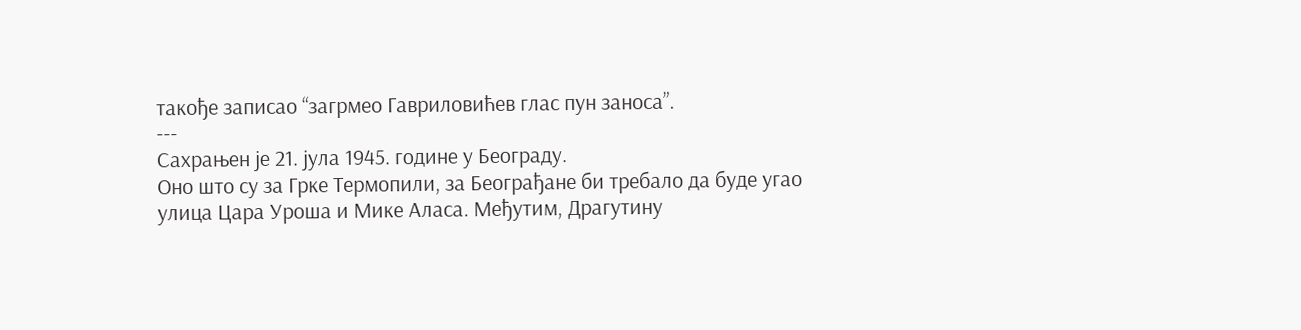такође записао “загрмео Гавриловићев глас пун заноса”.
---
Сахрањен је 21. јула 1945. године у Београду.
Оно што су за Грке Термопили, за Београђане би требало да буде угао улица Цара Уроша и Мике Аласа. Међутим, Драгутину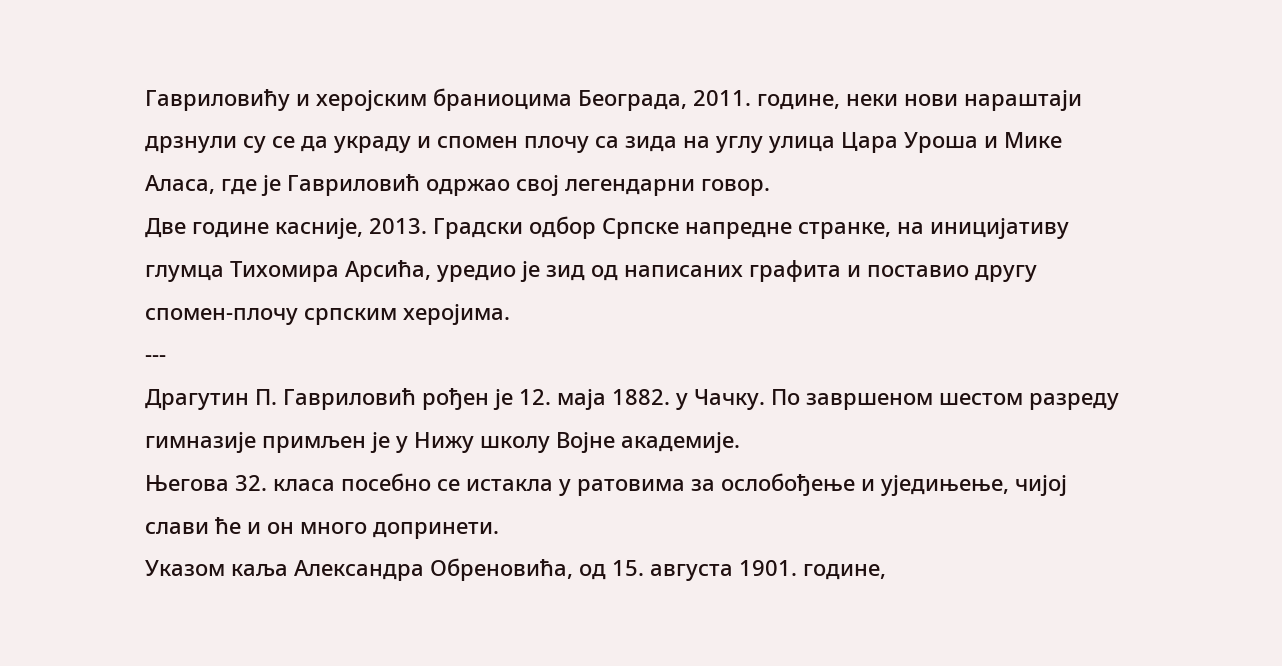Гавриловићу и херојским браниоцима Београда, 2011. године, неки нови нараштаји дрзнули су се да украду и спомен плочу са зида на углу улица Цара Уроша и Мике Аласа, где је Гавриловић одржао свој легендарни говор.
Две године касније, 2013. Градски одбор Српске напредне странке, на иницијативу глумца Тихомира Арсића, уредио је зид од написаних графита и поставио другу спомен-плочу српским херојима.
---
Драгутин П. Гавриловић рођен је 12. маја 1882. у Чачку. По завршеном шестом разреду гимназије примљен је у Нижу школу Војне академије.
Његова 32. класа посебно се истакла у ратовима за ослобођење и уједињење, чијој слави ће и он много допринети.
Указом каља Александра Обреновића, од 15. августа 1901. године,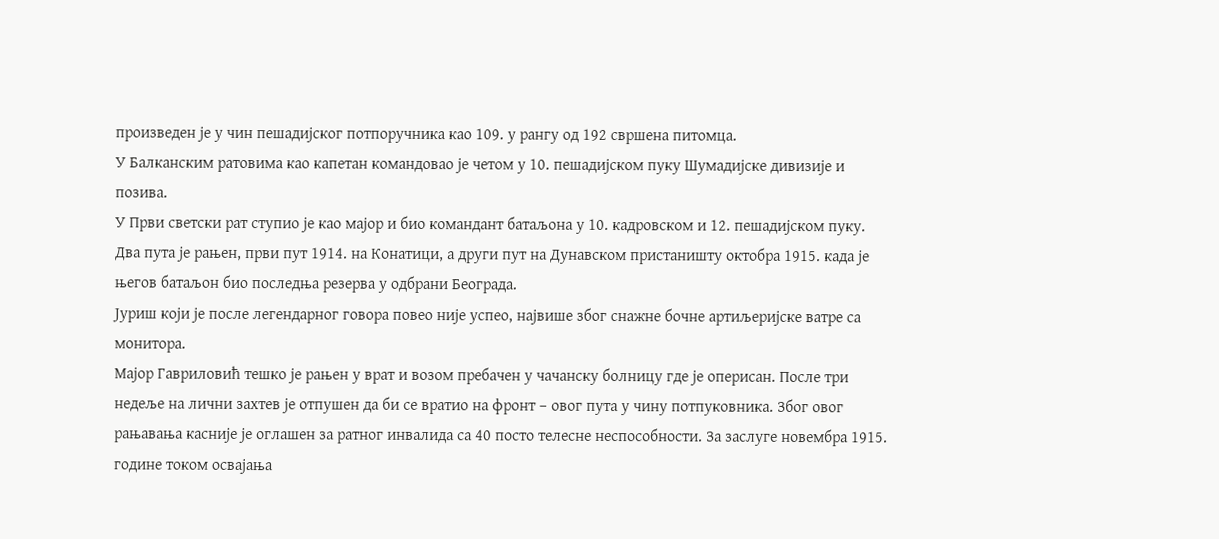произведен је у чин пешадијског потпоручника као 109. у рангу од 192 свршена питомца.
У Балканским ратовима као капетан командовао је четом у 10. пешадијском пуку Шумадијске дивизије и позива.
У Први светски рат ступио је као мајор и био командант батаљона у 10. кадровском и 12. пешадијском пуку. Два пута је рањен, први пут 1914. на Конатици, а други пут на Дунавском пристаништу октобра 1915. када је његов батаљон био последња резерва у одбрани Београда.
Јуриш који је после легендарног говора повео није успео, највише због снажне бочне артиљеријске ватре са монитора.
Мајор Гавриловић тешко је рањен у врат и возом пребачен у чачанску болницу где је оперисан. После три недеље на лични захтев је отпушен да би се вратио на фронт – овог пута у чину потпуковника. Због овог рањавања касније је оглашен за ратног инвалида са 40 посто телесне неспособности. За заслуге новембра 1915. године током освајања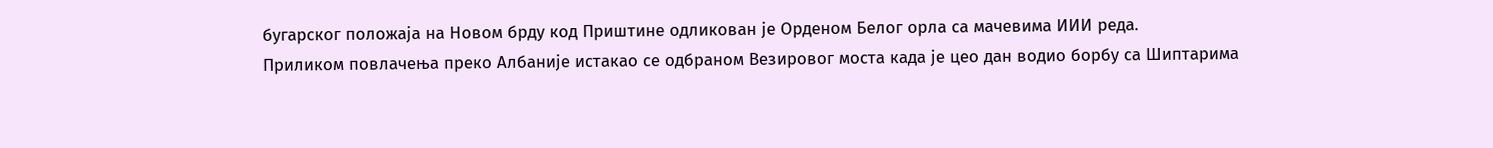бугарског положаја на Новом брду код Приштине одликован је Орденом Белог орла са мачевима ИИИ реда.
Приликом повлачења преко Албаније истакао се одбраном Везировог моста када је цео дан водио борбу са Шиптарима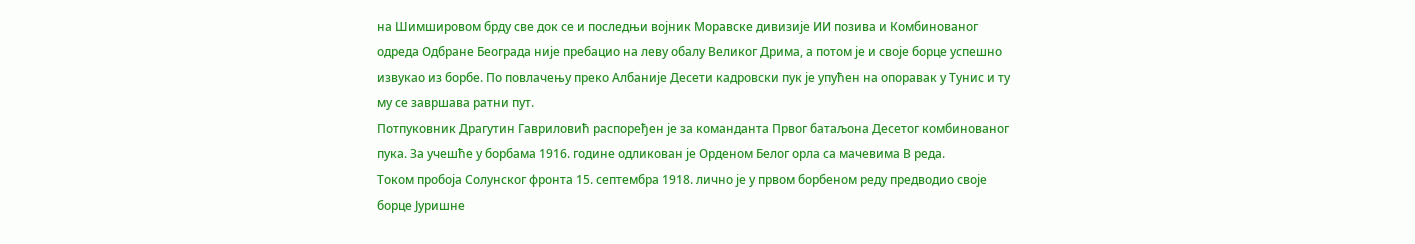на Шимшировом брду све док се и последњи војник Моравске дивизије ИИ позива и Комбинованог одреда Одбране Београда није пребацио на леву обалу Великог Дрима, а потом је и своје борце успешно извукао из борбе. По повлачењу преко Албаније Десети кадровски пук је упућен на опоравак у Тунис и ту му се завршава ратни пут.
Потпуковник Драгутин Гавриловић распоређен је за команданта Првог батаљона Десетог комбинованог пука. За учешће у борбама 1916. године одликован је Орденом Белог орла са мачевима В реда.
Током пробоја Солунског фронта 15. септембра 1918. лично је у првом борбеном реду предводио своје борце Јуришне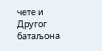чете и Другог батаљона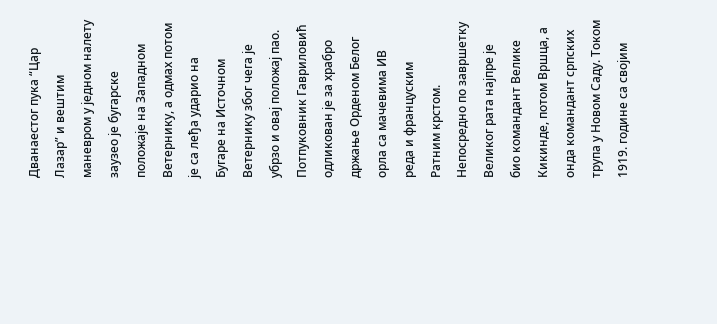Дванаестог пука “Цар Лазар” и вештим маневром у једном налету заузео је бугарске положаје на Западном Ветернику, а одмах потом је са леђа ударио на Бугаре на Источном Ветернику због чега је убрзо и овај положај пао. Потпуковник Гавриловић одликован је за храбро држање Орденом Белог орла са мачевима ИВ реда и француским Ратним крстом.
Непосредно по завршетку Великог рата најпре је био командант Велике Кикинде, потом Вршца, а онда командант српских трупа у Новом Саду. Током 1919. године са својим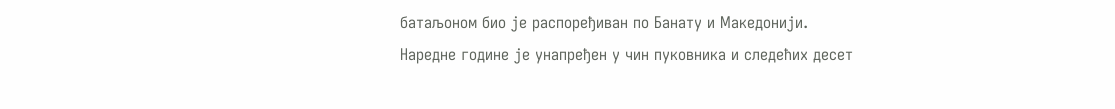батаљоном био је распоређиван по Банату и Македонији.
Наредне године је унапређен у чин пуковника и следећих десет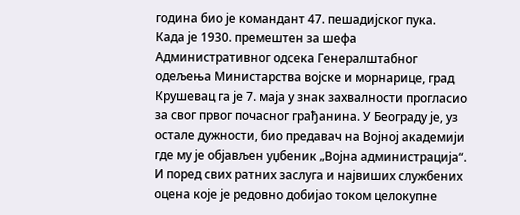година био је командант 47. пешадијског пука.
Када је 1930. премештен за шефа Административног одсека Генералштабног одељења Министарства војске и морнарице, град Крушевац га је 7. маја у знак захвалности прогласио за свог првог почасног грађанина. У Београду је, уз остале дужности, био предавач на Војној академији где му је објављен уџбеник „Војна администрација“.
И поред свих ратних заслуга и највиших службених оцена које је редовно добијао током целокупне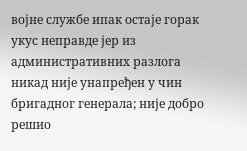војне службе ипак остаје горак укус неправде јер из административних разлога никад није унапређен у чин бригадног генерала; није добро решио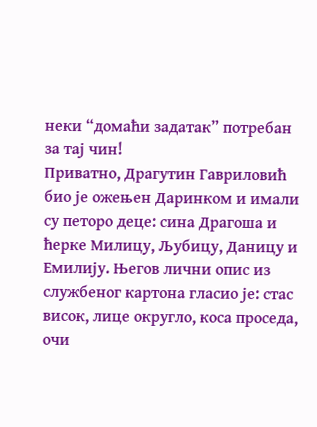неки “домаћи задатак” потребан за тај чин!
Приватно, Драгутин Гавриловић био је ожењен Даринком и имали су петоро деце: сина Драгоша и ћерке Милицу, Љубицу, Даницу и Емилију. Његов лични опис из службеног картона гласио је: стас висок, лице округло, коса проседа, очи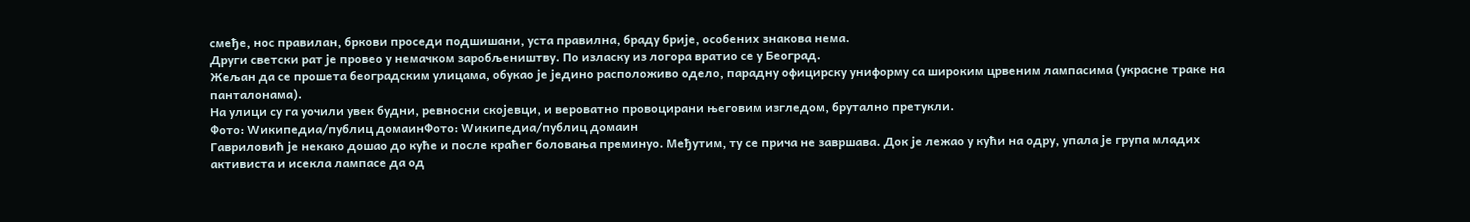смеђе, нос правилан, бркови проседи подшишани, уста правилна, браду брије, особених знакова нема.
Други светски рат је провео у немачком заробљеништву. По изласку из логора вратио се у Београд.
Жељан да се прошета београдским улицама, обукао је једино расположиво одело, парадну официрску униформу са широким црвеним лампасима (украсне траке на панталонама).
На улици су га уочили увек будни, ревносни скојевци, и вероватно провоцирани његовим изгледом, брутално претукли.
Фото: Wикипедиа/публиц домаинФото: Wикипедиа/публиц домаин
Гавриловић је некако дошао до куће и после краћег боловања преминуо. Међутим, ту се прича не завршава. Док је лежао у кући на одру, упала је група младих активиста и исекла лампасе да од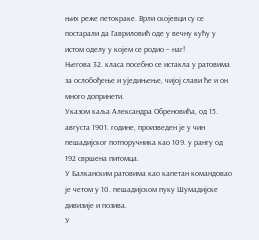њих реже петокраке. Врли скојевци су се постарали да Гавриловић оде у вечну кућу у истом оделу у којем се родио – наг!
Његова 32. класа посебно се истакла у ратовима за ослобођење и уједињење, чијој слави ће и он много допринети.
Указом каља Александра Обреновића, од 15. августа 1901. године, произведен је у чин пешадијског потпоручника као 109. у рангу од 192 свршена питомца.
У Балканским ратовима као капетан командовао је четом у 10. пешадијском пуку Шумадијске дивизије и позива.
У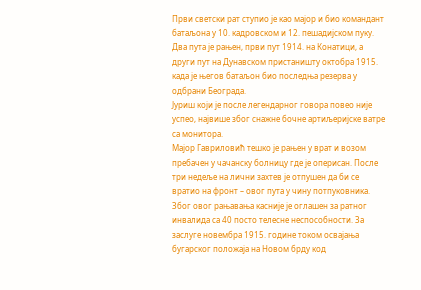Први светски рат ступио је као мајор и био командант батаљона у 10. кадровском и 12. пешадијском пуку. Два пута је рањен, први пут 1914. на Конатици, а други пут на Дунавском пристаништу октобра 1915. када је његов батаљон био последња резерва у одбрани Београда.
Јуриш који је после легендарног говора повео није успео, највише због снажне бочне артиљеријске ватре са монитора.
Мајор Гавриловић тешко је рањен у врат и возом пребачен у чачанску болницу где је оперисан. После три недеље на лични захтев је отпушен да би се вратио на фронт – овог пута у чину потпуковника. Због овог рањавања касније је оглашен за ратног инвалида са 40 посто телесне неспособности. За заслуге новембра 1915. године током освајања бугарског положаја на Новом брду код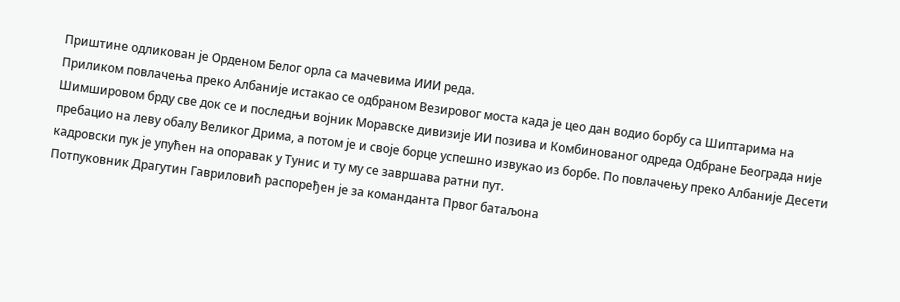Приштине одликован је Орденом Белог орла са мачевима ИИИ реда.
Приликом повлачења преко Албаније истакао се одбраном Везировог моста када је цео дан водио борбу са Шиптарима на Шимшировом брду све док се и последњи војник Моравске дивизије ИИ позива и Комбинованог одреда Одбране Београда није пребацио на леву обалу Великог Дрима, а потом је и своје борце успешно извукао из борбе. По повлачењу преко Албаније Десети кадровски пук је упућен на опоравак у Тунис и ту му се завршава ратни пут.
Потпуковник Драгутин Гавриловић распоређен је за команданта Првог батаљона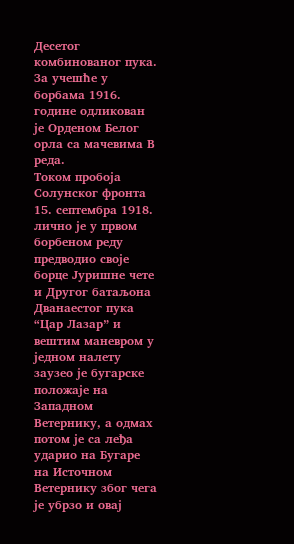Десетог комбинованог пука. За учешће у борбама 1916. године одликован је Орденом Белог орла са мачевима В реда.
Током пробоја Солунског фронта 15. септембра 1918. лично је у првом борбеном реду предводио своје борце Јуришне чете и Другог батаљона Дванаестог пука “Цар Лазар” и вештим маневром у једном налету заузео је бугарске положаје на Западном Ветернику, а одмах потом је са леђа ударио на Бугаре на Источном Ветернику због чега је убрзо и овај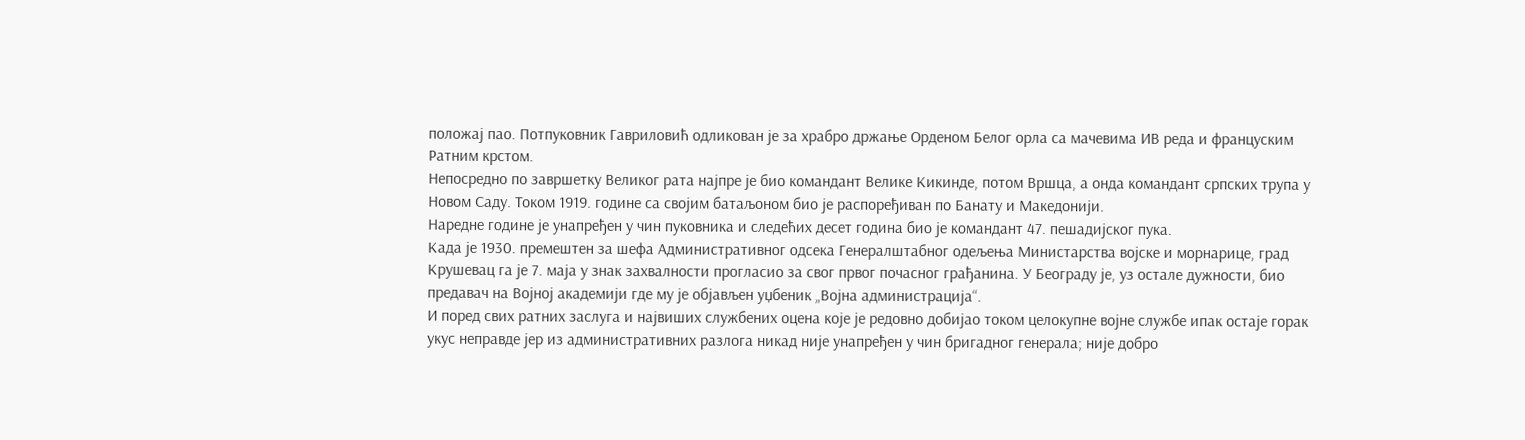положај пао. Потпуковник Гавриловић одликован је за храбро држање Орденом Белог орла са мачевима ИВ реда и француским Ратним крстом.
Непосредно по завршетку Великог рата најпре је био командант Велике Кикинде, потом Вршца, а онда командант српских трупа у Новом Саду. Током 1919. године са својим батаљоном био је распоређиван по Банату и Македонији.
Наредне године је унапређен у чин пуковника и следећих десет година био је командант 47. пешадијског пука.
Када је 1930. премештен за шефа Административног одсека Генералштабног одељења Министарства војске и морнарице, град Крушевац га је 7. маја у знак захвалности прогласио за свог првог почасног грађанина. У Београду је, уз остале дужности, био предавач на Војној академији где му је објављен уџбеник „Војна администрација“.
И поред свих ратних заслуга и највиших службених оцена које је редовно добијао током целокупне војне службе ипак остаје горак укус неправде јер из административних разлога никад није унапређен у чин бригадног генерала; није добро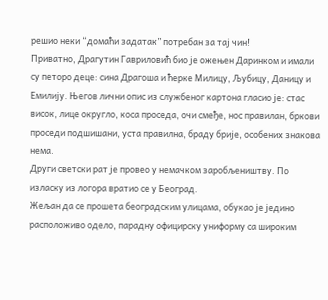решио неки “домаћи задатак” потребан за тај чин!
Приватно, Драгутин Гавриловић био је ожењен Даринком и имали су петоро деце: сина Драгоша и ћерке Милицу, Љубицу, Даницу и Емилију. Његов лични опис из службеног картона гласио је: стас висок, лице округло, коса проседа, очи смеђе, нос правилан, бркови проседи подшишани, уста правилна, браду брије, особених знакова нема.
Други светски рат је провео у немачком заробљеништву. По изласку из логора вратио се у Београд.
Жељан да се прошета београдским улицама, обукао је једино расположиво одело, парадну официрску униформу са широким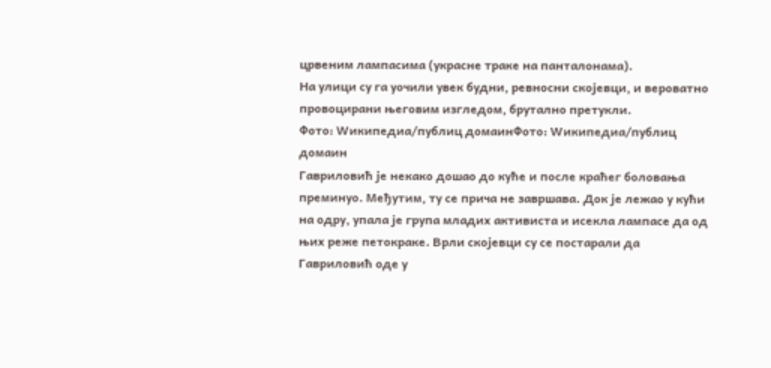црвеним лампасима (украсне траке на панталонама).
На улици су га уочили увек будни, ревносни скојевци, и вероватно провоцирани његовим изгледом, брутално претукли.
Фото: Wикипедиа/публиц домаинФото: Wикипедиа/публиц домаин
Гавриловић је некако дошао до куће и после краћег боловања преминуо. Међутим, ту се прича не завршава. Док је лежао у кући на одру, упала је група младих активиста и исекла лампасе да од њих реже петокраке. Врли скојевци су се постарали да Гавриловић оде у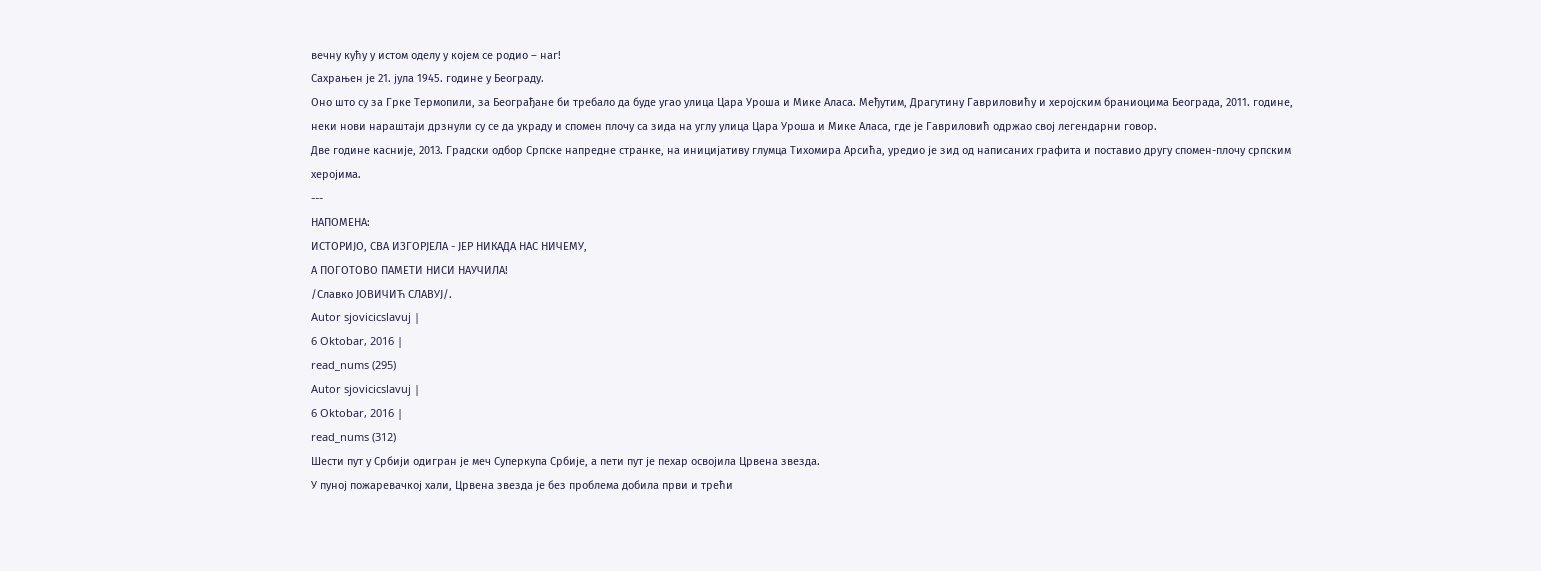вечну кућу у истом оделу у којем се родио – наг!
Сахрањен је 21. јула 1945. године у Београду.
Оно што су за Грке Термопили, за Београђане би требало да буде угао улица Цара Уроша и Мике Аласа. Међутим, Драгутину Гавриловићу и херојским браниоцима Београда, 2011. године, неки нови нараштаји дрзнули су се да украду и спомен плочу са зида на углу улица Цара Уроша и Мике Аласа, где је Гавриловић одржао свој легендарни говор.
Две године касније, 2013. Градски одбор Српске напредне странке, на иницијативу глумца Тихомира Арсића, уредио је зид од написаних графита и поставио другу спомен-плочу српским херојима.
---
НАПОМЕНА:
ИСТОРИЈО, СВА ИЗГОРЈЕЛА - ЈЕР НИКАДА НАС НИЧЕМУ,
А ПОГОТОВО ПАМЕТИ НИСИ НАУЧИЛА!
/Славко ЈОВИЧИЋ СЛАВУЈ/.
Autor sjovicicslavuj |
6 Oktobar, 2016 |
read_nums (295)
Autor sjovicicslavuj |
6 Oktobar, 2016 |
read_nums (312)
Шести пут у Србији одигран је меч Суперкупа Србије, а пети пут је пехар освојила Црвена звезда.
У пуној пожаревачкој хали, Црвена звезда је без проблема добила први и трећи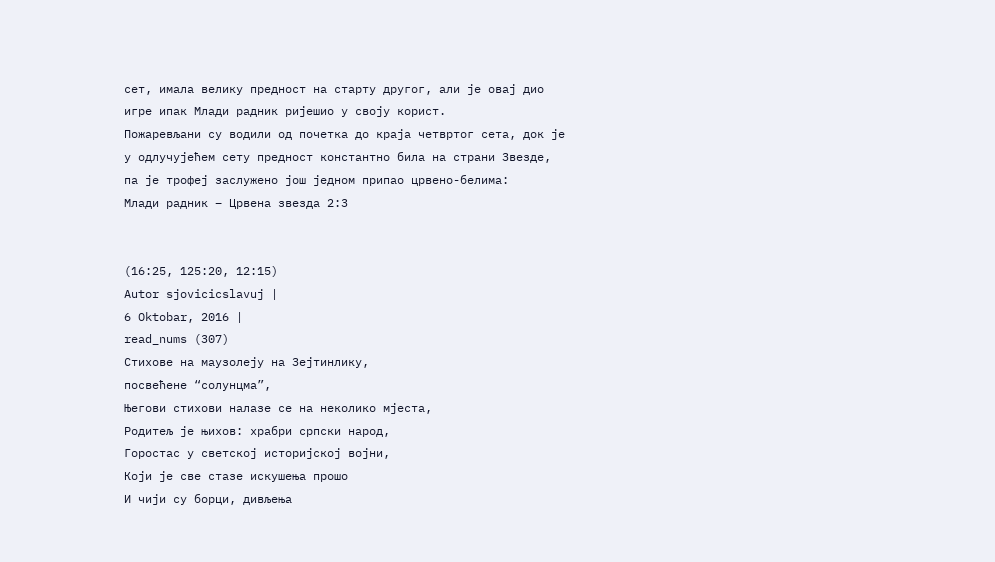сет, имала велику предност на старту другог, али је овај дио игре ипак Млади радник ријешио у своју корист.
Пожаревљани су водили од почетка до краја четвртог сета, док је у одлучујећем сету предност константно била на страни Звезде, па је трофеј заслужено још једном припао црвено-белима:
Млади радник – Црвена звезда 2:3


(16:25, 125:20, 12:15)
Autor sjovicicslavuj |
6 Oktobar, 2016 |
read_nums (307)
Стихове на маузолеју на Зејтинлику,
посвећене “солунцма”,
Његови стихови налазе се на неколико мјеста,
Родитељ је њихов: храбри српски народ,
Горостас у светској историјској војни,
Који је све стазе искушења прошо
И чији су борци, дивљења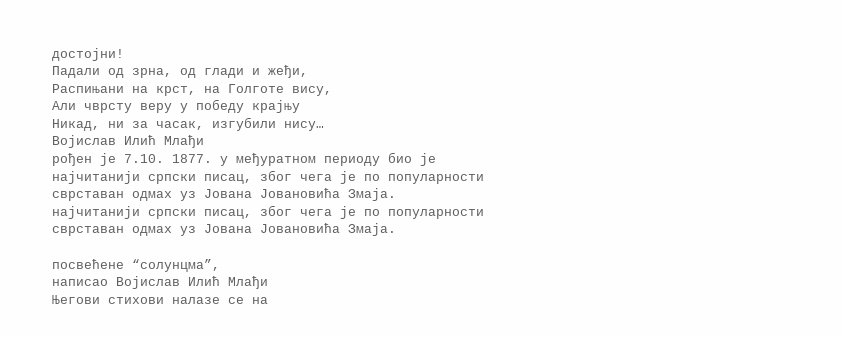достојни!
Падали од зрна, од глади и жеђи,
Распињани на крст, на Голготе вису,
Али чврсту веру у победу крајњу
Никад, ни за часак, изгубили нису…
Војислав Илић Млађи
рођен је 7.10. 1877. у међуратном периоду био је
најчитанији српски писац, због чега је по популарности
сврставан одмах уз Јована Јовановића Змаја.
најчитанији српски писац, због чега је по популарности
сврставан одмах уз Јована Јовановића Змаја.

посвећене “солунцма”,
написао Војислав Илић Млађи
Његови стихови налазе се на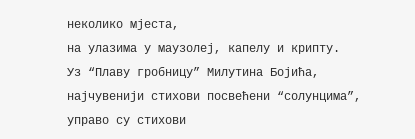неколико мјеста,
на улазима у маузолеј, капелу и крипту.
Уз “Плаву гробницу” Милутина Бојића,
најчувенији стихови посвећени “солунцима”,
управо су стихови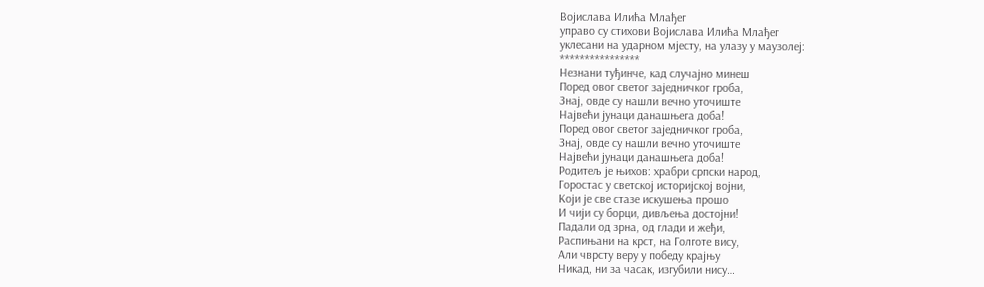Војислава Илића Млађег
управо су стихови Војислава Илића Млађег
уклесани на ударном мјесту, на улазу у маузолеј:
****************
Незнани туђинче, кад случајно минеш
Поред овог светог заједничког гроба,
Знај, овде су нашли вечно уточиште
Највећи јунаци данашњега доба!
Поред овог светог заједничког гроба,
Знај, овде су нашли вечно уточиште
Највећи јунаци данашњега доба!
Родитељ је њихов: храбри српски народ,
Горостас у светској историјској војни,
Који је све стазе искушења прошо
И чији су борци, дивљења достојни!
Падали од зрна, од глади и жеђи,
Распињани на крст, на Голготе вису,
Али чврсту веру у победу крајњу
Никад, ни за часак, изгубили нису…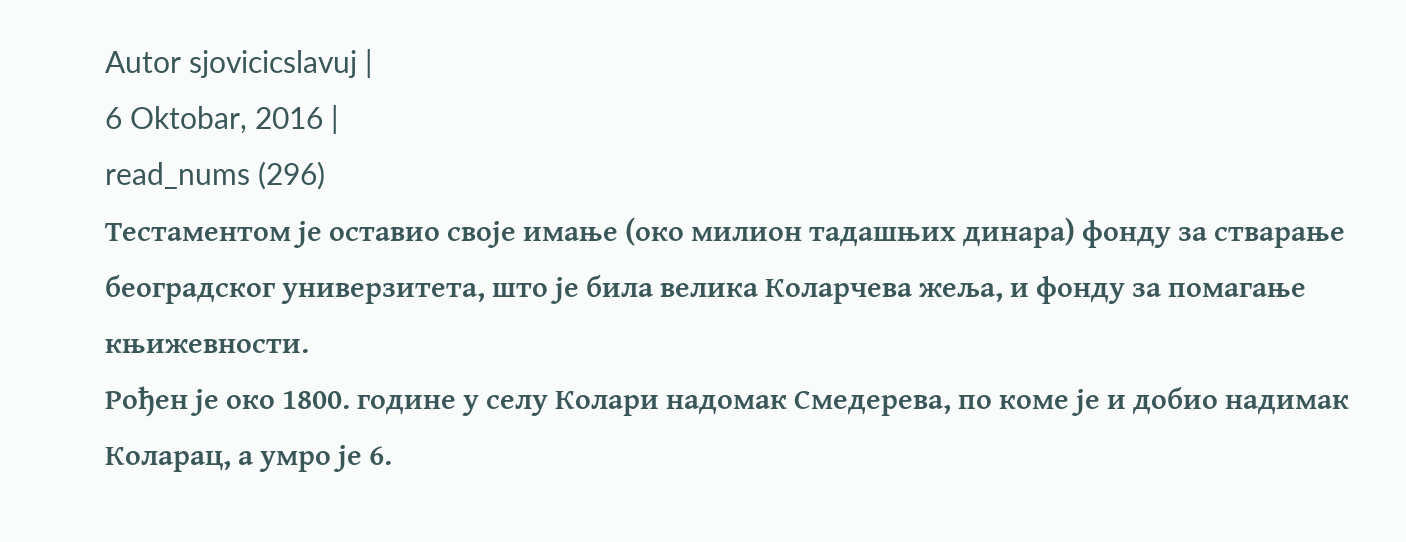Autor sjovicicslavuj |
6 Oktobar, 2016 |
read_nums (296)
Тестаментом је оставио своје имање (око милион тадашњих динара) фонду за стварање београдског универзитета, што је била велика Коларчева жеља, и фонду за помагање књижевности.
Рођен је око 1800. године у селу Колари надомак Смедерева, по коме је и добио надимак Коларац, а умро је 6.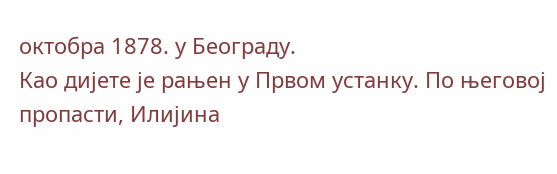октобра 1878. у Београду.
Као дијете је рањен у Првом устанку. По његовој пропасти, Илијина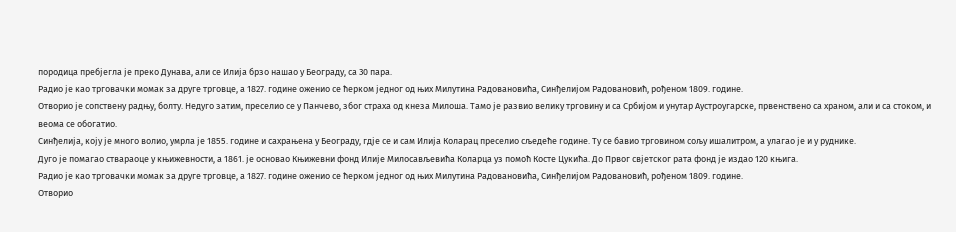породица пребјегла је преко Дунава, али се Илија брзо нашао у Београду, са 30 пара.
Радио је као трговачки момак за друге трговце, а 1827. године оженио се ћерком једног од њих Милутина Радовановића, Синђелијом Радовановић, рођеном 1809. године.
Отворио је сопствену радњу, болту. Недуго затим, преселио се у Панчево, због страха од кнеза Милоша. Тамо је развио велику трговину и са Србијом и унутар Аустроугарске, првенствено са храном, али и са стоком, и веома се обогатио.
Синђелија, коју је много волио, умрла је 1855. године и сахрањена у Београду, гдје се и сам Илија Коларац преселио сљедеће године. Ту се бавио трговином сољу ишалитром, а улагао је и у руднике.
Дуго је помагао ствараоце у књижевности, а 1861. је основао Књижевни фонд Илије Милосављевића Коларца уз помоћ Косте Цукића. До Првог свјетског рата фонд је издао 120 књига.
Радио је као трговачки момак за друге трговце, а 1827. године оженио се ћерком једног од њих Милутина Радовановића, Синђелијом Радовановић, рођеном 1809. године.
Отворио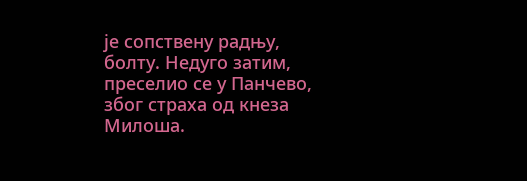је сопствену радњу, болту. Недуго затим, преселио се у Панчево, због страха од кнеза Милоша.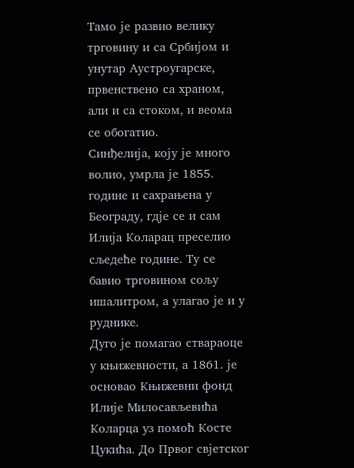Тамо је развио велику трговину и са Србијом и унутар Аустроугарске, првенствено са храном, али и са стоком, и веома се обогатио.
Синђелија, коју је много волио, умрла је 1855. године и сахрањена у Београду, гдје се и сам Илија Коларац преселио сљедеће године. Ту се бавио трговином сољу ишалитром, а улагао је и у руднике.
Дуго је помагао ствараоце у књижевности, а 1861. је основао Књижевни фонд Илије Милосављевића Коларца уз помоћ Косте Цукића. До Првог свјетског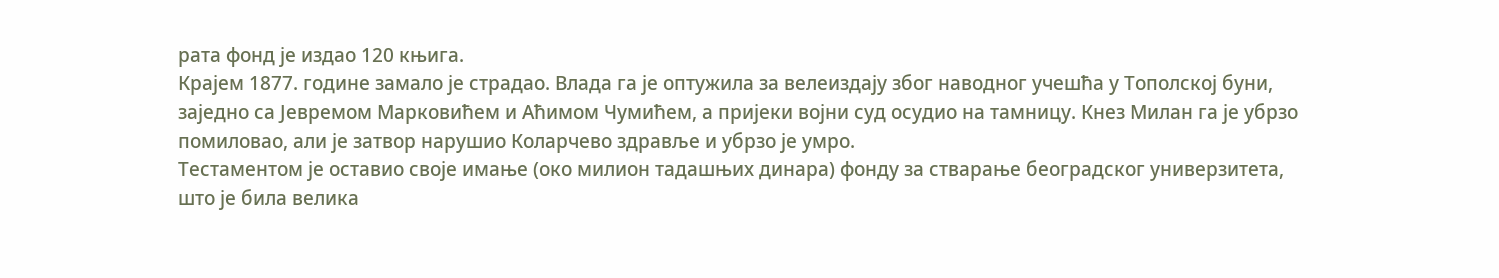рата фонд је издао 120 књига.
Крајем 1877. године замало је страдао. Влада га је оптужила за велеиздају због наводног учешћа у Тополској буни, заједно са Јевремом Марковићем и Аћимом Чумићем, а пријеки војни суд осудио на тамницу. Кнез Милан га је убрзо помиловао, али је затвор нарушио Коларчево здравље и убрзо је умро.
Тестаментом је оставио своје имање (око милион тадашњих динара) фонду за стварање београдског универзитета, што је била велика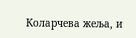Коларчева жеља, и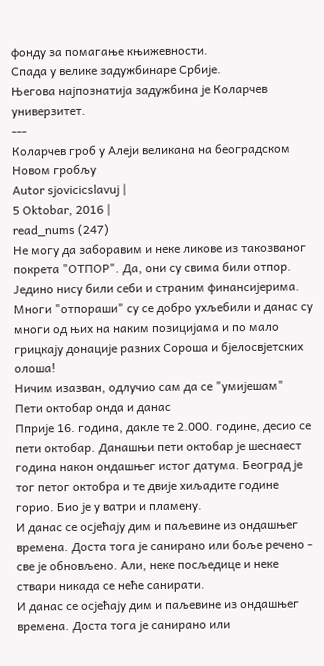фонду за помагање књижевности.
Спада у велике задужбинаре Србије.
Његова најпознатија задужбина је Коларчев универзитет.
---
Коларчев гроб у Алеји великана на београдском Новом гробљу
Autor sjovicicslavuj |
5 Oktobar, 2016 |
read_nums (247)
Не могу да заборавим и неке ликове из такозваног покрета "ОТПОР". Да, они су свима били отпор. Једино нису били себи и страним финансијерима.
Многи "отпораши" су се добро ухљебили и данас су многи од њих на наким позицијама и по мало грицкају донације разних Сороша и бјелосвјетских олоша!
Ничим изазван, одлучио сам да се "умијешам"
Пети октобар онда и данас
Пприје 16. година, дакле те 2.000. године, десио се пети октобар. Данашњи пети октобар је шеснаест година након ондашњег истог датума. Београд је тог петог октобра и те двије хиљадите године горио. Био је у ватри и пламену.
И данас се осјећају дим и паљевине из ондашњег времена. Доста тога је санирано или боље речено - све је обновљено. Али, неке посљедице и неке ствари никада се неће санирати.
И данас се осјећају дим и паљевине из ондашњег времена. Доста тога је санирано или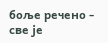боље речено - све је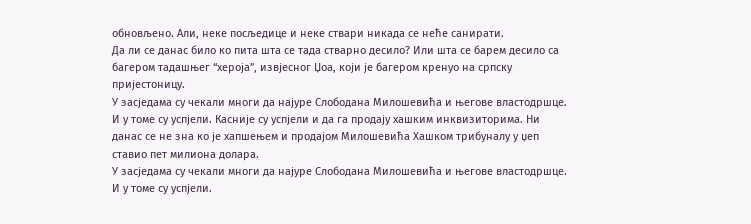обновљено. Али, неке посљедице и неке ствари никада се неће санирати.
Да ли се дaнас било ко пита шта се тада стварно десило? Или шта се барем десило са багером тадашњег “хероја”, извјесног Џоа, који је багером кренуо на српску пријестоницу.
У засједама су чекали многи да најуре Слободана Милошевића и његове властодршце. И у томе су успјели. Касније су успјели и да га продају хашким инквизиторима. Ни данас се не зна ко је хапшењем и продајом Милошевића Хашком трибуналу у џеп ставио пет милиона долара.
У засједама су чекали многи да најуре Слободана Милошевића и његове властодршце. И у томе су успјели.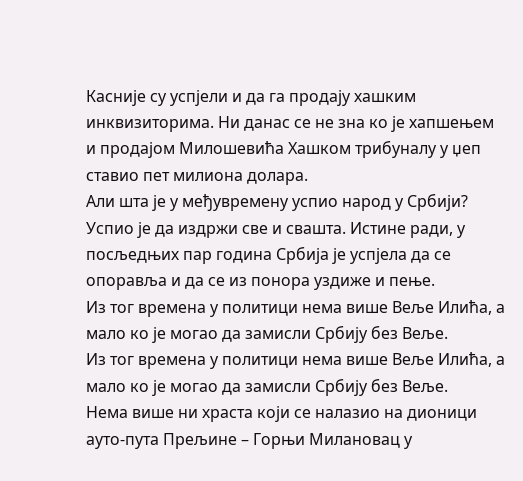Касније су успјели и да га продају хашким инквизиторима. Ни данас се не зна ко је хапшењем и продајом Милошевића Хашком трибуналу у џеп ставио пет милиона долара.
Али шта је у међувремену успио народ у Србији? Успио је да издржи све и свашта. Истине ради, у посљедњих пар година Србија је успјела да се опоравља и да се из понора уздиже и пење.
Из тог времена у политици нема више Веље Илића, а мало ко је могао да замисли Србију без Веље.
Из тог времена у политици нема више Веље Илића, а мало ко је могао да замисли Србију без Веље.
Нема више ни храста који се налазио на дионици ауто-пута Прељине – Горњи Милановац у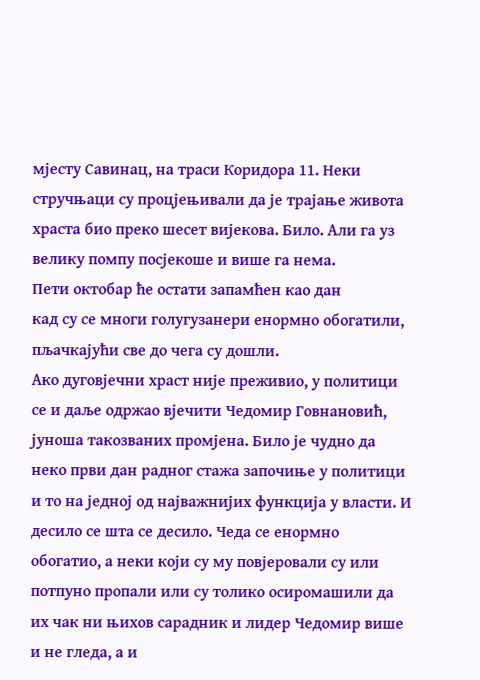мјесту Савинац, на траси Коридора 11. Неки стручњаци су процјењивали да је трајање живота храста био преко шесет вијекова. Било. Али га уз велику помпу посјекоше и више га нема.
Пети октобар ће остати запамћен као дан
кад су се многи голугузанери енормно обогатили,
пљачкајући све до чега су дошли.
Ако дуговјечни храст није преживио, у политици се и даље одржао вјечити Чедомир Говнановић, јуноша такозваних промјена. Било је чудно да неко први дан радног стажа започиње у политици и то на једној од најважнијих функција у власти. И десило се шта се десило. Чеда се енормно обогатио, а неки који су му повјеровали су или потпуно пропали или су толико осиромашили да их чак ни њихов сарадник и лидер Чедомир више и не гледа, а и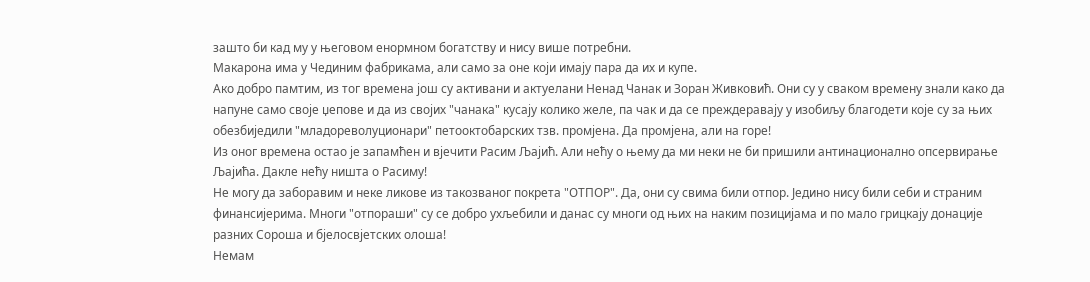зашто би кад му у његовом енормном богатству и нису више потребни.
Макарона има у Чединим фабрикама, али само за оне који имају пара да их и купе.
Ако добро памтим, из тог времена још су активани и актуелани Ненад Чанак и Зоран Живковић. Они су у сваком времену знали како да напуне само своје џепове и да из својих "чанака" кусају колико желе, па чак и да се преждeравају у изобиљу благодети које су за њих обезбиједили "младореволуционари" петооктобарских тзв. промјена. Да промјена, али на горе!
Из оног времена остао је запамћен и вјечити Расим Љајић. Али нећу о њему да ми неки не би пришили антинационално опсервирање Љајића. Дакле нећу ништа о Расиму!
Не могу да заборавим и неке ликове из такозваног покрета "ОТПОР". Да, они су свима били отпор. Једино нису били себи и страним финансијерима. Многи "отпораши" су се добро ухљебили и данас су многи од њих на наким позицијама и по мало грицкају донације разних Сороша и бјелосвјетских олоша!
Немам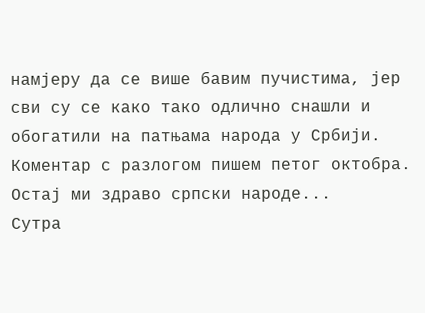намјеру да се више бавим пучистима, јер сви су се како тако одлично снашли и обогатили на патњама народа у Србији.
Коментар с разлогом пишем петог октобра.
Остај ми здраво српски народе...
Сутра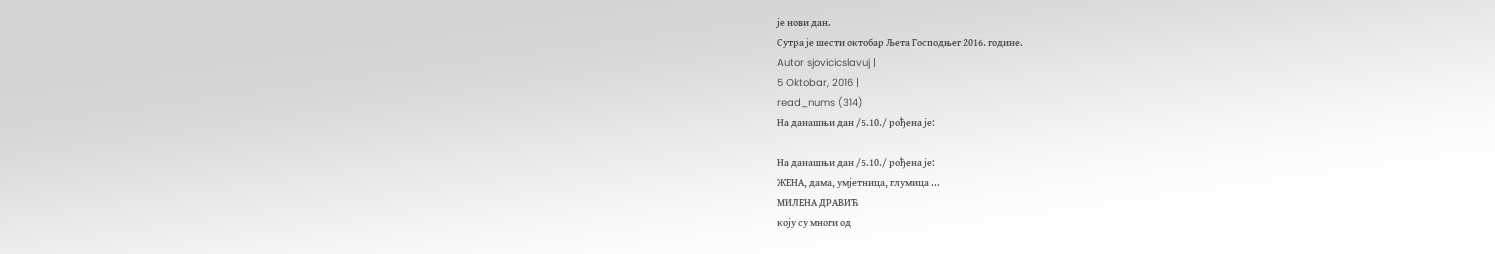је нови дан.
Сутра је шести октобар Љета Господњег 2016. године.
Autor sjovicicslavuj |
5 Oktobar, 2016 |
read_nums (314)
На данашњи дан /5.10./ рођена је:

На данашњи дан /5.10./ рођена је:
ЖЕНА, дама, умјетница, глумица ...
МИЛЕНА ДРАВИЋ
коју су многи од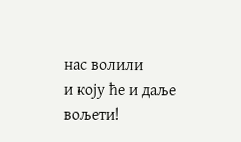нас волили
и коју ће и даље вољети!